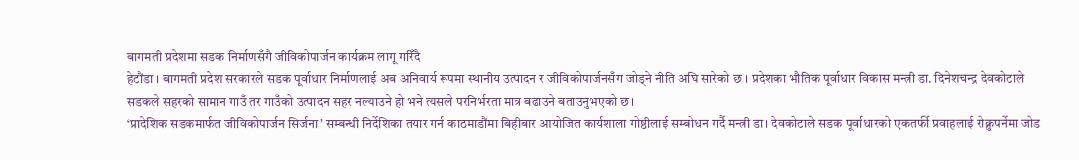बागमती प्रदेशमा सडक निर्माणसँगै जीविकोपार्जन कार्यक्रम लागू गरिँदै
हेटौंडा । बागमती प्रदेश सरकारले सडक पूर्वाधार निर्माणलाई अब अनिवार्य रूपमा स्थानीय उत्पादन र जीविकोपार्जनसँग जोड्ने नीति अघि सारेको छ । प्रदेशका भौतिक पूर्वाधार विकास मन्त्री डा. दिनेशचन्द्र देवकोटाले सडकले सहरको सामान गाउँ तर गाउँको उत्पादन सहर नल्याउने हो भने त्यसले परनिर्भरता मात्र बढाउने बताउनुभएको छ।
‘प्रादेशिक सडकमार्फत जीविकोपार्जन सिर्जना’ सम्बन्धी निर्देशिका तयार गर्न काठमाडौंमा बिहीबार आयोजित कार्यशाला गोष्ठीलाई सम्बोधन गर्दै मन्त्री डा। देवकोटाले सडक पूर्वाधारको एकतर्फी प्रवाहलाई रोक्नुपर्नेमा जोड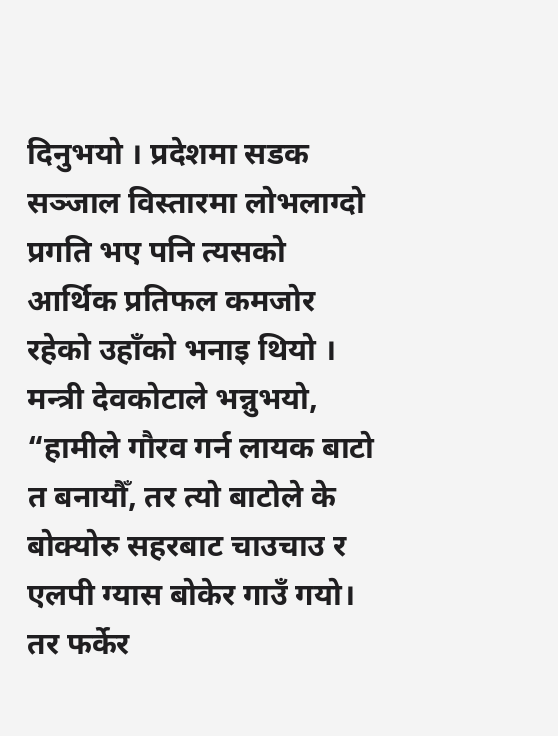दिनुभयो । प्रदेशमा सडक सञ्जाल विस्तारमा लोभलाग्दो प्रगति भए पनि त्यसको आर्थिक प्रतिफल कमजोर रहेको उहाँको भनाइ थियो ।
मन्त्री देवकोटाले भन्नुभयो, “हामीले गौरव गर्न लायक बाटो त बनायौँ, तर त्यो बाटोले के बोक्योरु सहरबाट चाउचाउ र एलपी ग्यास बोकेर गाउँ गयो। तर फर्केर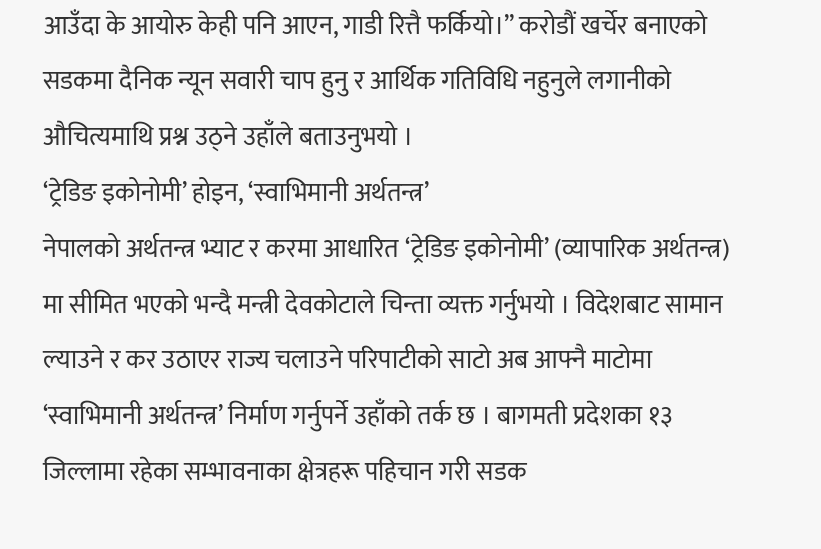आउँदा के आयोरु केही पनि आएन, गाडी रित्तै फर्कियो।” करोडौं खर्चेर बनाएको सडकमा दैनिक न्यून सवारी चाप हुनु र आर्थिक गतिविधि नहुनुले लगानीको औचित्यमाथि प्रश्न उठ्ने उहाँले बताउनुभयो ।
‘ट्रेडिङ इकोनोमी’ होइन, ‘स्वाभिमानी अर्थतन्त्र’
नेपालको अर्थतन्त्र भ्याट र करमा आधारित ‘ट्रेडिङ इकोनोमी’ (व्यापारिक अर्थतन्त्र) मा सीमित भएको भन्दै मन्त्री देवकोटाले चिन्ता व्यक्त गर्नुभयो । विदेशबाट सामान ल्याउने र कर उठाएर राज्य चलाउने परिपाटीको साटो अब आफ्नै माटोमा ‘स्वाभिमानी अर्थतन्त्र’ निर्माण गर्नुपर्ने उहाँको तर्क छ । बागमती प्रदेशका १३ जिल्लामा रहेका सम्भावनाका क्षेत्रहरू पहिचान गरी सडक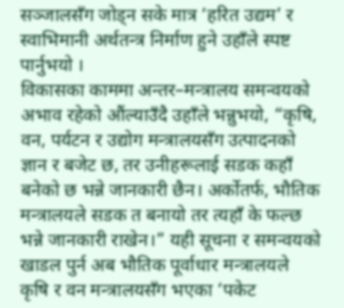सञ्जालसँग जोड्न सके मात्र ‘हरित उद्यम’ र स्वाभिमानी अर्थतन्त्र निर्माण हुने उहाँले स्पष्ट पार्नुभयो ।
विकासका काममा अन्तर–मन्त्रालय समन्वयको अभाव रहेको औंल्याउँदै उहाँले भन्नुभयो, “कृषि, वन, पर्यटन र उद्योग मन्त्रालयसँग उत्पादनको ज्ञान र बजेट छ, तर उनीहरूलाई सडक कहाँ बनेको छ भन्ने जानकारी छैन। अर्कोतर्फ, भौतिक मन्त्रालयले सडक त बनायो तर त्यहाँ के फल्छ भन्ने जानकारी राखेन।” यही सूचना र समन्वयको खाडल पुर्न अब भौतिक पूर्वाधार मन्त्रालयले कृषि र वन मन्त्रालयसँग भएका ‘पकेट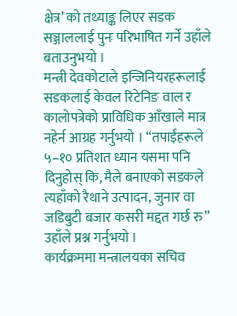क्षेत्र’ को तथ्याङ्क लिएर सडक सञ्जाललाई पुनः परिभाषित गर्ने उहाँले बताउनुभयो ।
मन्त्री देवकोटाले इन्जिनियरहरूलाई सडकलाई केवल रिटेनिङ वाल र कालोपत्रेको प्राविधिक आँखाले मात्र नहेर्न आग्रह गर्नुभयो । “तपाईंहरूले ५–१० प्रतिशत ध्यान यसमा पनि दिनुहोस् कि, मैले बनाएको सडकले त्यहाँको रैथाने उत्पादन, जुनार वा जडिबुटी बजार कसरी मद्दत गर्छ रु” उहाँले प्रश्न गर्नुभयो ।
कार्यक्रममा मन्त्रालयका सचिव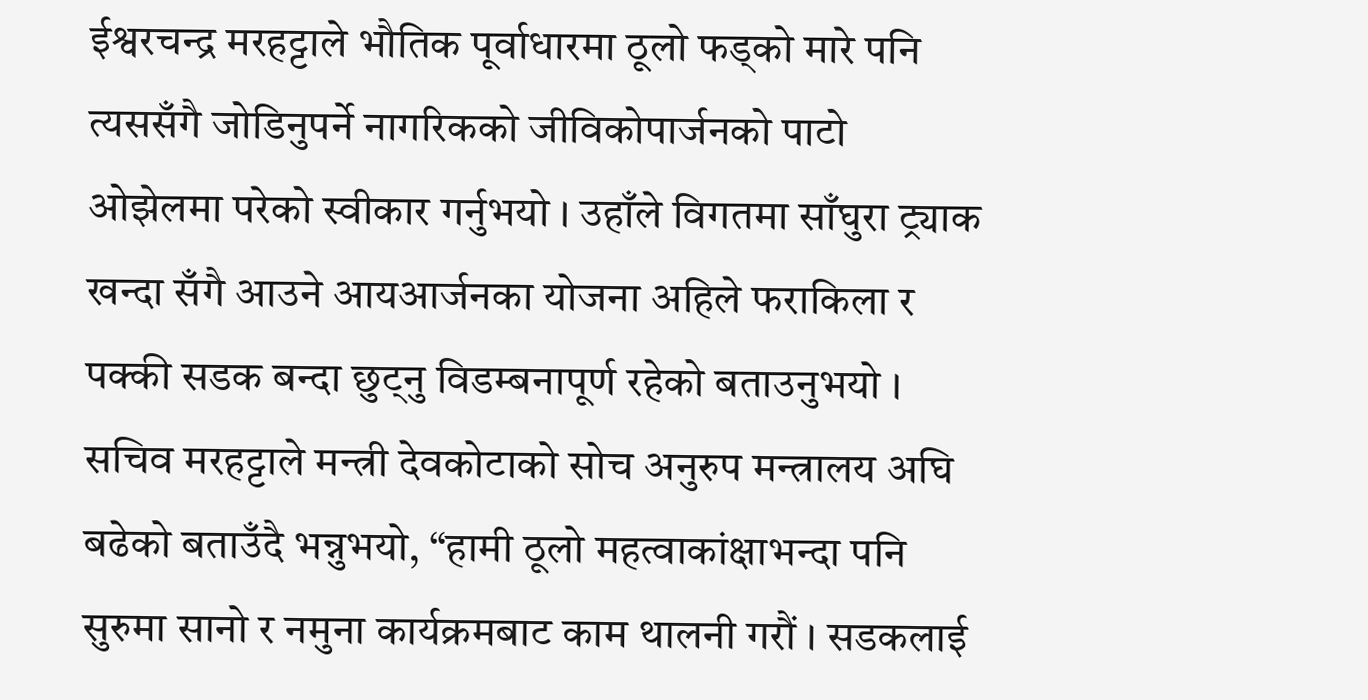ईश्वरचन्द्र मरहट्टाले भौतिक पूर्वाधारमा ठूलो फड्को मारे पनि त्यससँगै जोडिनुपर्ने नागरिकको जीविकोपार्जनको पाटो ओझेलमा परेको स्वीकार गर्नुभयो । उहाँले विगतमा साँघुरा ट्र्याक खन्दा सँगै आउने आयआर्जनका योजना अहिले फराकिला र पक्की सडक बन्दा छुट्नु विडम्बनापूर्ण रहेको बताउनुभयो ।
सचिव मरहट्टाले मन्त्री देवकोटाको सोच अनुरुप मन्त्रालय अघि बढेको बताउँदै भन्नुभयो, “हामी ठूलो महत्वाकांक्षाभन्दा पनि सुरुमा सानो र नमुना कार्यक्रमबाट काम थालनी गरौं । सडकलाई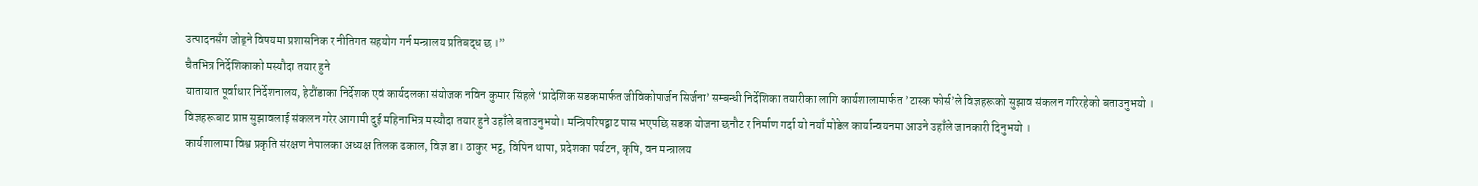उत्पादनसँग जोड्ने विषयमा प्रशासनिक र नीतिगत सहयोग गर्न मन्त्रालय प्रतिबद्ध छ ।”
चैतभित्र निर्देशिकाको मस्यौदा तयार हुने
यातायात पूर्वाधार निर्देशनालय, हेटौंडाका निर्देशक एवं कार्यदलका संयोजक नविन कुमार सिंहले ‘प्रादेशिक सडकमार्फत जीविकोपार्जन सिर्जना’ सम्बन्धी निर्देशिका तयारीका लागि कार्यशालामार्फत ’टास्क फोर्स’ले विज्ञहरूको सुझाव संकलन गरिरहेको बताउनुभयो ।
विज्ञहरूबाट प्राप्त सुझावलाई संकलन गरेर आगामी दुई महिनाभित्र मस्यौदा तयार हुने उहाँले बताउनुभयो। मन्त्रिपरिषद्बाट पास भएपछि सडक योजना छनौट र निर्माण गर्दा यो नयाँ मोडेल कार्यान्वयनमा आउने उहाँले जानकारी दिनुभयो ।
कार्यशालामा विश्व प्रकृति संरक्षण नेपालका अध्यक्ष तिलक ढकाल, विज्ञ डा। ठाकुर भट्ट, विपिन थापा, प्रदेशका पर्यटन, कृषि, वन मन्त्रालय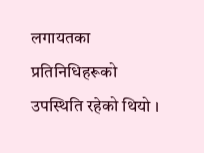लगायतका प्रतिनिधिहरूको उपस्थिति रहेको थियो ।